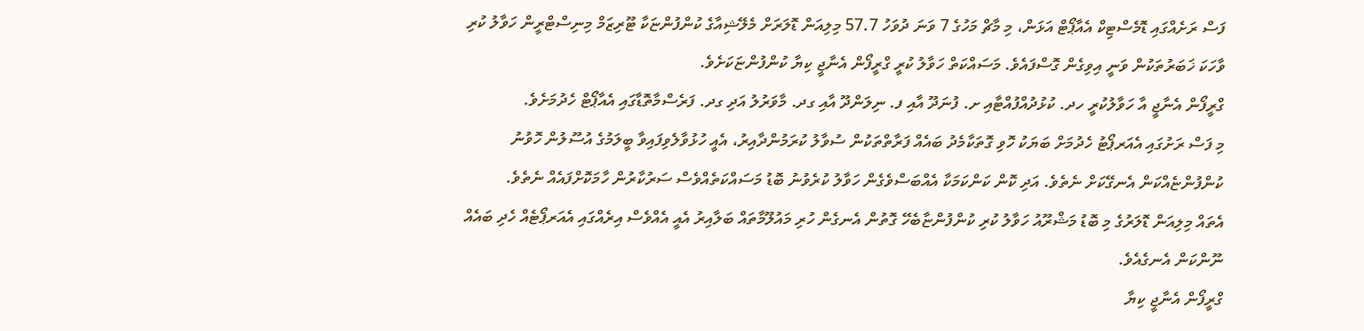ފަސް ރަށެއްގައި ޑޮމެސްޓިކް އެއާޕޯޓް އަޅަން، މި މާޗް މަހުގެ 7 ވަނަ ދުވަހު 57.7 މިލިއަން ޑޮލަރަށް މެލޭޝިއާގެ ކުންފުންޏަކާ ޓޫރިޒަމް މިނިސްޓްރީން ހަވާލު ކުރި ވާހަކަ ޚަބަރުތަކުން ވަނީ އިވިގެން ގޮސްފައެވެ. މަސައްކަތް ހަވާލު ކުރީ ގްރީފޯން އެނާޖީ ކިޔާ ކުންފުންޏަކަށެވެ.
ގްރީފޯން އެނާޖީ އާ ހަވާލުކުރީ ހދ. ކުޅުދުއްފުއްޓާއި ށ. ފުނަދޫ އާއި ފ. ނިލަންދޫ އާއި ގދ. މާވަރުލު އަދި ގދ. ފަރެސްމާތޮޑާގައި އެއާޕޯޓް ހެދުމަށެވެ.
މި ފަސް ރަށުގައި އެއަރޕޯޓު ހެދުމަށް ބަޔަކު ހޮވި ގޮތަކާމެދު ބައެއް ފަރާތްތަކުން ސުވާލު ކުރަމުންދާއިރު، އެއީ ހުޅުވާލެވިފައިވާ ބީލަމުގެ އުސޫލުން ހޮވުނު ކުންފުންޏެއްކަން އެނގޭކަށް ނެތެވެ. އަދި ކޮން ކަންކަމަކާ އެއްބަސްވެގެން ހަވާލު ކުރެވުނު ބޮޑު މަސައްކަތެއްވެސް ސަރުކާރުން ހާމަކޮށްފައެއް ނެތެވެ.
އެތައް މިލިއަން ޑޮލަރުގެ މި ބޮޑު މަޝްރޫއު ހަވާލު ކުރި ކުންފުންޏާބެހޭ ގޮތުން އެނގެން ހުރި މައުލޫމާތައް ބަލާއިރު އެއީ އެއްވެސް އިރެއްގައި އެއަރޕޯޓެއް ހެދި ބައެއް ނޫންކަން އެނގެއެވެ.
ގްރީފޯން އެނާޖީ ކިޔާ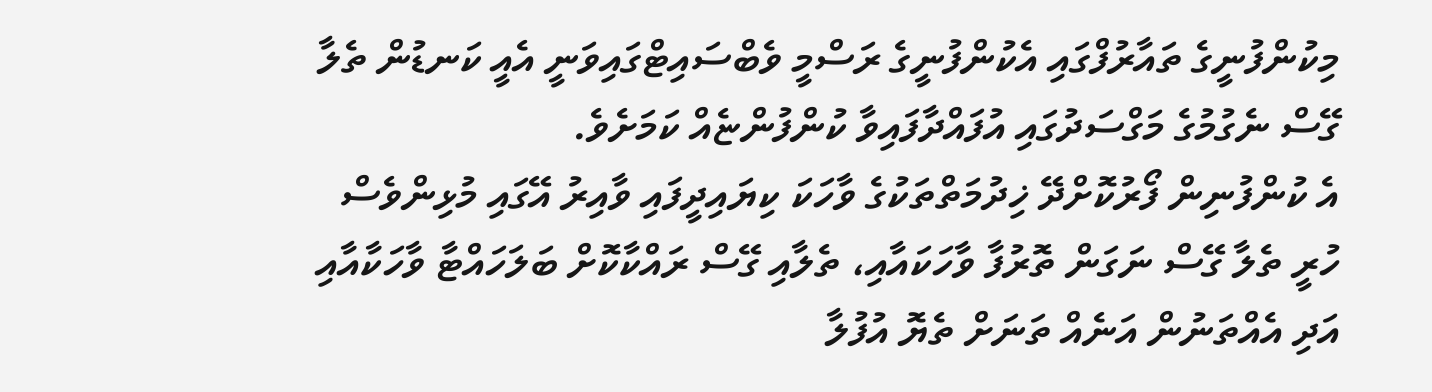މިކުންފުނީގެ ތައާރުފްގައި އެކުންފުނީގެ ރަސްމީ ވެބްސައިޓްގައިވަނީ އެއީ ކަނޑުން ތެލާ ގޭސް ނެގުމުގެ މަގްސަދުގައި އުފައްދާފައިވާ ކުންފުންޏެއް ކަމަށެވެ.
އެ ކުންފުނިން ފޯރުކޮށްދޭ ޚިދުމަތްތަކުގެ ވާހަކަ ކިޔައިދީފައި ވާއިރު އޭގައި މުޅިންވެސް ހުރީ ތެލާ ގޭސް ނަގަން ތޮރުފާ ވާހަކައާއި، ތެލާއި ގޭސް ރައްކާކޮށް ބަލަހައްޓާ ވާހަކާއާއި އަދި އެއްތަނުން އަނެއް ތަނަށް ތެޔޮ އުފުލާ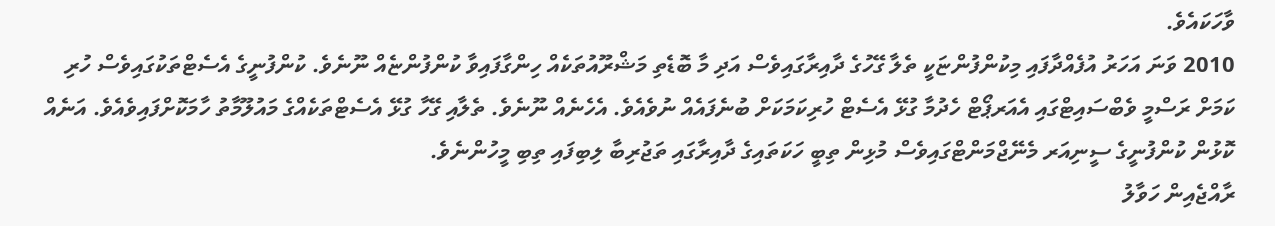ވާހަކައެވެ.
2010 ވަނަ އަހަރު އުފެއްދާފައި މިކުންފުންޏަކީ ތެލާ ގޭހުގެ ދާއިރާގައިވެސް އަދި މާ ބޮޑެތި މަޝްރޫއުތަކެއް ހިންގާފައިވާ ކުންފުންޏެއް ނޫނެވެ. ކުންފުނީގެ އެސެޓްތަކުގައިވެސް ހުރި ކަމަށް ރަސްމީ ވެބްސައިޓްގައި އެއަރޕޯޓް ހެދުމާ ގުޅޭ އެސެޓް ހުރިކަމަކަށް ބުނެފައެއް ނުވެއެވެ. އެހެނެއް ނޫނެވެ. ތެލާއި ގޭހާ ގުޅޭ އެސެޓްތަކެއްގެ މައުލޫމާތު ހާމަކޮށްފައިވެއެވެ. އަނެއް ކޮޅުން ކުންފުނީގެ ސީނިއަރ މެނޭޖްމަންޓްގައިވެސް މުޅިން ތިބީ ހަކަތައިގެ ދާއިރާގައި ތަޖުރިބާ ލިބިފައި ތިބި މީހުންނެވެ.
ރާއްޖެއިން ހަވާލު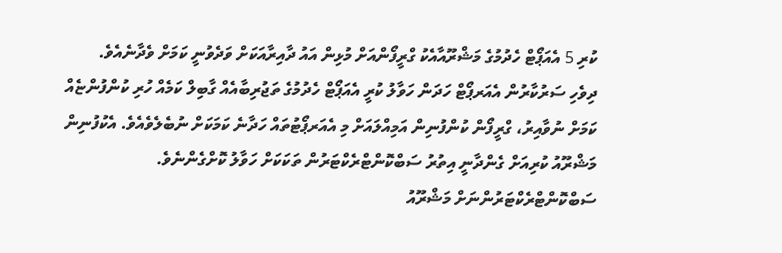ކުރި 5 އެއަޕޯޓް ހެދުމުގެ މަޝްރޫއާއެކު ގްރީފޯންއަށް މުޅިން އައު ދާއިރާއަކަށް ވަދެވުނީ ކަމަށް ވެދާނެއެވެ.
ދިވެހި ސަރުކާރުން އެއަރޕޯޓް ހަދަން ހަވާލު ކުރީ އެއަޕޯޓް ހެދުމުގެ ތަޖުރިބާއެއް ގާބިލް ކަމެއް ހުރި ކުންފުންޏެއް ކަމަށް ނުވާއިރު، ގްރީފޯން ކުންފުނިން އަމިއްލައަށް މި އެއަރޕޯޓުތައް ހަދާނެ ކަމަކަށް ނުބެލެވެއެވެ. އެކުފުނިން މަޝްރޫއު ކުރިއަށް ގެންދާނީ އިތުރު ސަބްކޮންޓްރެކްޓަރުން ތަކަކަށް ހަވާލު ކޮށްގެންނެވެ. ސަބްކޮންޓްރެކްޓަރުންނަށް މަޝްރޫއު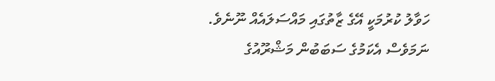ހަވާލު ކުރުމަކީ އޭގެ ޒާތުގައި މައްސަލައެއް ނޫނެވެ. ނަމަވެސް އެކަމުގެ ސަބަބުން މަޝްރޫއުގެ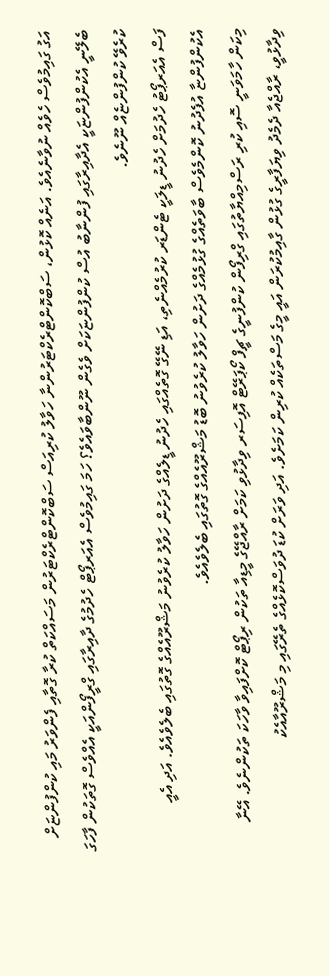އަގު ގައިމުވެސް ހެވެއް ނުވާނެއެވެ. އަނެއް ކޮޅުން، ސަބްކޮންޓްރެކްޓަރުންނާ ހަވާލު ކުރިއަސް ސަބްކޮންޓްރެކްޓަރުން މަސައްކަތް ކުރާ ގޮތާއި ފެންވަރު މައި ކުންފުންޏަށް ބެލޭނީ އެކުންފުންޏަކީ އެދާއިރާގައި ފުންނާބު އުސް ކުންފުންޏަކަށް ވެގެން ނޫންބާވައެވެ؟ ހަމަ ގައިމުވެސް އެއަރޕޯޓް ހެދުމުގެ ދާއިރާގައި ގްރީފޯންއަކީ އެއްވެސް ގޮތަކުން ފާހަގަ ކުރެވޭ ކުންފުންޏެއް ނޫނެވެ.
ފަސް އެއަރޕޯޓު ހެދުމަށް ހެދުނު ޑީލަކީ ޓެންޑަރ ކުރުމެއްނެތި، އަޑި ނޭގޭ ގޮތެއްގައި ހެދުނު ޑީލެއްގެ ދަށުން ހަވާލު ކުރެވުނު މަޝްރޫއެއްގެ ގޮތުގައި ބެލެވެއެވެ. އަދި އެއީ އެކުންފުންޏާ އުފެދުނު ކޮންމެވެސް ބާވަތެއްގެ ގުޅުމެއްގެ ދަށުން ހަވާލު ކުރެވުނު ބޮޑު މަޝްރޫއެއްގެ ގޮތުގައި ބެލެވެއެވެ.
މިކަން ހާމަވަނީ ސޮއި ކުރި ރަސްމިއްޔާތުގައި ގްރިފޯން ކުންފުނީގެ ޗީފް ކޯޕަރޭޓް އޮފިސަރ ވިދާޅުވި ކަމަށް ރާއްޖޭގެ މީޑިއާ ތަކުން ރިޕޯޓް ކޮށްފައިވާ ވާހަކަ ތަކުންނެވެ. އޭނާ ވިދާޅުވީ، ރާއްޖެއާ ދެމެދު ވިޔަފާރީގެ ގުޅުން ގާއިމުކުރަން އައީ މީގެ މަސްތަކެއް ކުރިން ކަމަށެވެ. އަދި ވަރަށް ކުޑަ ދުވަސްކޮޅެއްގެ ތެރޭގައި މި މަޝްރޫއާއެކު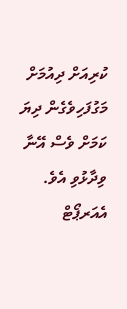ކުރިއަށް ދިއުމަށް މަގުފަހިވެގެން ދިޔަ ކަމަށް ވެސް އޭނާ ވިދާޅުވި އެވެ.
އެއަރޕޯޓް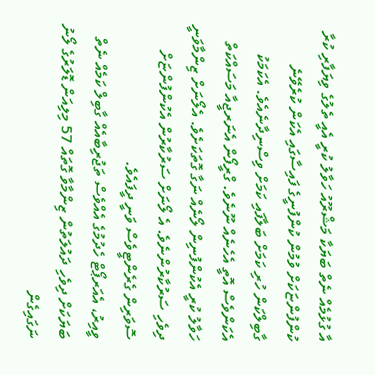އާ ގުޅުމެއް ނެތް ބަޔަކާ މަޝްރޫއު ހަވާލު ކުރީ އެއީ ތެލުގެ ވިޔަފާރި ކުރާ ކުންފުންޏަކަށް ވުމުން ކުންފުނީގެ ފައިސާގައި އެކަން ކުރެވޭނެ ގާބިލްކަން ހުރި ކަމަށް ބަލާފައި ކަމަށް ވިސްނިދާނެއެވެ. އެކަމަކު އެކަންވެސް އޮތީ އެހެނެއް ނޫނެވެ. ގްރީފޯން އެނަރޖީއާ މަސައްކަތް ހަވާލު ކުރީ އެކުންފުނިން ލޯނެއް ނަގާ ގޮތަކަށެވެ. އެލޯނަށް ޒިންމާވަނީ ދިވެހި ސަރުކާރުންނެވެ. އެ ލޯނަށް ސަރުކާރުން އެކުންފުންޏަށް ސޮވަރިން ގެރެންޓީވެސް ވަނީ ދީފައެވެ.
ވީއިރު، އެއަރޕޯޓް ހެދުމުގެ އެއްވެސް ތަޖުރިބާއެއް ގާބިލް ކަމެއް ނެތް ބަޔަކަށް ދިވެހި ދައުލަތުން ޒިންމާވާ ގޮތައް 57 މިލިއަން ޑޮލަރުގެ ލޯނު ނަގައިގެން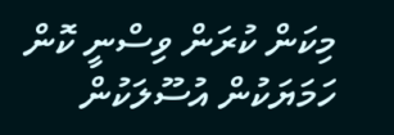މިކަން ކުރަން ވިސްނީ ކޮން ހަމަޔަކުން އުސޫލަކުން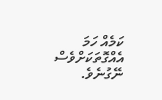ކަމެއް ހަމަ އެއްގޮތަކަށްވެސް ނޭގުނެވެ.